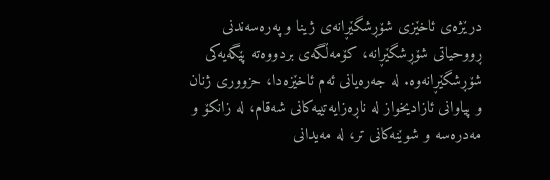درێژەی ئاخێزی شۆڕشگێڕانەی ژینا و پەرەسەندنی ڕووحیاتی شۆڕشگێڕانە، کۆمەڵگەی بردووەتە پێگەیەکی شۆڕشگێڕانەوە. لە جەرەیانی ئەم ئاخێزەدا، حزووری ژنان و پیاوانی ئازادیخواز لە ناڕەزایەتییەکانی شەقام، لە زانکۆ و مەدرەسە و شوێنەکانی تر، لە مەیدانی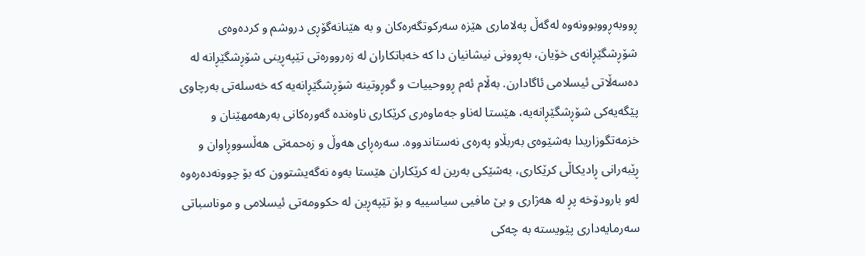ڕووبەڕووبوونەوە لەگەڵ پەلاماری هێزە سەرکوتگەرەکان و بە هێنانەگۆڕی دروشم و کردەوەی شۆڕشگێڕانەی خۆیان، بەڕوونی نیشانیان دا کە خەباتکاران لە زەروورەتی تێپەڕینی شۆڕشگێڕانە لە دەسەڵاتی ئیسلامی ئاگادارن. بەڵام ئەم ڕووحییات و گوڕوتینە شۆڕشگێڕانەیە کە خەسلەتی بەرچاوی پێگەیەکی شۆڕشگێڕانەیە، هێستا لەناو جەماوەری کرێکاری ناوەندە گەورەکانی بەرهەمهێنان و خزمەتگوزاریدا بەشێوەی بەربڵاو پەرەی نەستاندووە. سەرەڕای هەوڵ و زەحمەتی هەڵسووڕاوان و ڕێبەرانی ڕادیکاڵی کرێکاری، بەشێکی بەرین لە کرێکاران هێستا بەوە نەگەیشتوون کە بۆ چوونەدەرەوە لەو بارودۆخە پڕ لە هەژاری و بێ مافیی سیاسییە و بۆ تێپەڕین لە حکوومەتی ئیسلامی و موناسباتی سەرمایەداری پێویستە بە چەکی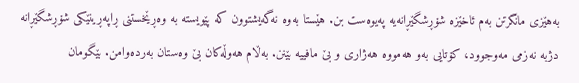بەهێزی مانگرتن بەم ئاخێزە شۆڕشگێڕانەیە پەیوەست بن. هێستا بەوە نەگەیشتوون کە پێویستە بە وەڕێخستنی ڕاپەڕینێکی شۆڕشگێڕانە دژبە نەزمی مەوجوود، کۆتایی بەو هەمووە هەژاری و بێ مافییە بێنن. بەڵام هەوڵەکان بێ وەستان بەردەوامن. بێگومان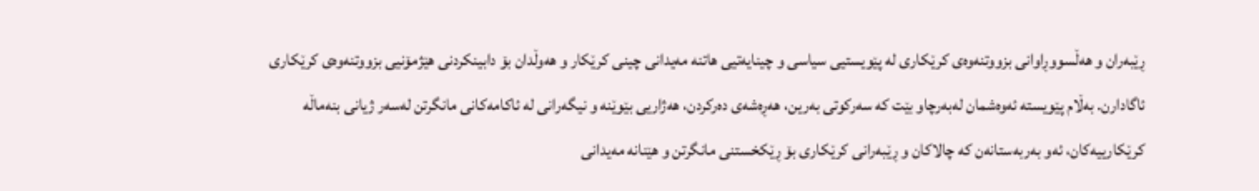ڕێبەران و هەڵسووڕاوانی بزووتنەوەی کرێکاری لە پێویستیی سیاسی و چینایەتیی هاتنە مەیدانی چینی کرێکار و هەوڵدان بۆ دابینکردنی هێژمۆنیی بزووتنەوەی کرێکاری ئاگادارن. بەڵام پێویستە ئەوەشمان لەبەرچاو بێت کە سەرکوتی بەرین، هەڕەشەی دەرکردن، هەژاریی بێوێنە و نیگەرانی لە ئاکامەکانی مانگرتن لەسەر ژیانی بنەماڵە کرێکارییەکان، ئەو بەربەستانەن کە چالاکان و ڕێبەرانی کرێکاری بۆ ڕێکخستنی مانگرتن و هێنانە مەیدانی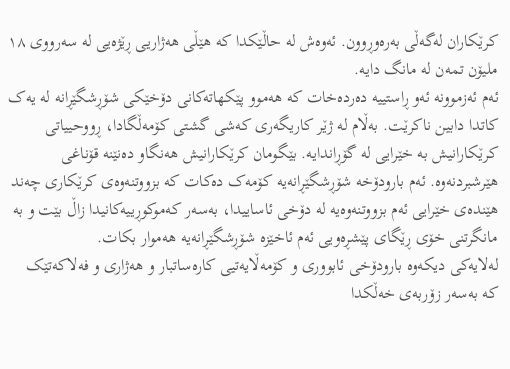کرێکاران لەگەڵی بەرەوڕوون. ئەوەش لە حاڵێکدا کە هێڵی هەژاریی ڕێژەیی لە سەرووی ١٨ ملیۆن تمەن لە مانگ دایە.
ئەم ئەزموونە ئەو ڕاستییە دەردەخات کە هەموو پێکهاتەکانی دۆخێکی شۆڕشگێڕانە لە یەک کاتدا دابین ناکرێت. بەڵام لە ژێر کاریگەری کەشی گشتی کۆمەڵگادا، ڕووحییاتی کرێکارانیش بە خێرایی لە گۆڕاندایە. بێگومان کرێکارانیش هەنگاو دەنێنە قۆناغی هێرشبردنەوە. ئەم بارودۆخە شۆڕشگێڕانەیە کۆمەک دەکات کە بزووتنەوەی کرێکاری چەند هێندەی خێرایی ئەم بزووتنەوەیە لە دۆخی ئاساییدا، بەسەر کەموکوڕییەکانیدا زاڵ بێت و بە مانگرتنی خۆی ڕێگای پێشڕەویی ئەم ئاخێزە شۆڕشگێڕانەیە هەموار بکات.
لەلایەکی دیکەوە بارودۆخی ئابووری و کۆمەڵایەتیی کارەساتبار و هەژاری و فەلاکەتێک کە بەسەر زۆربەی خەڵکدا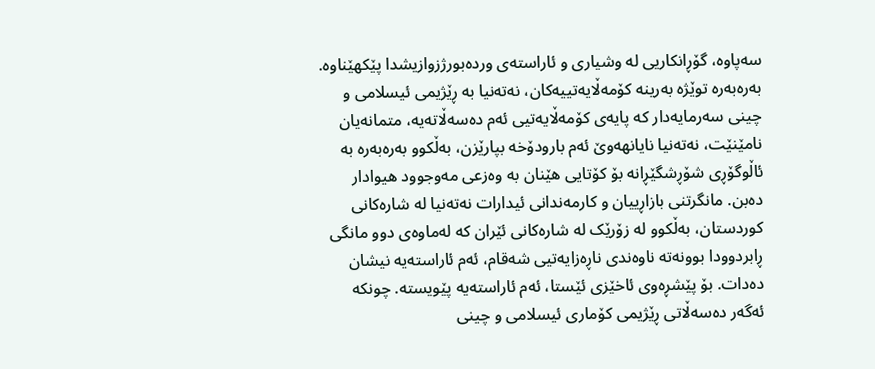سەپاوە، گۆڕانکاریی لە وشیاری و ئاراستەی وردەبورژزوازیشدا پێکهێناوە. بەرەبەرە توێژە بەرینە کۆمەڵایەتییەکان، نەتەنیا بە ڕێژیمی ئیسلامی و چینی سەرمایەدار کە پایەی کۆمەڵایەتیی ئەم دەسەڵاتەیە، متمانەیان نامێنێت، نەتەنیا نایانهەوێ ئەم بارودۆخە بپارێزن، بەڵکوو بەرەبەرە بە ئاڵوگۆڕی شۆڕشگێڕانە بۆ کۆتایی هێنان بە وەزعی مەوجوود هیوادار دەبن. مانگرتنی بازاڕییان و کارمەندانی ئیدارات نەتەنیا لە شارەکانی کوردستان، بەڵکوو لە زۆرێک لە شارەکانی ئێران کە لەماوەی دوو مانگی ڕابردوودا بوونەتە ناوەندی ناڕەزایەتیی شەقام، ئەم ئاراستەیە نیشان دەدات. بۆ پێشڕەوی ئاخێزی ئێستا، ئەم ئاراستەیە پێویستە. چونکە ئەگەر دەسەڵاتی ڕێژیمی کۆماری ئیسلامی و چینی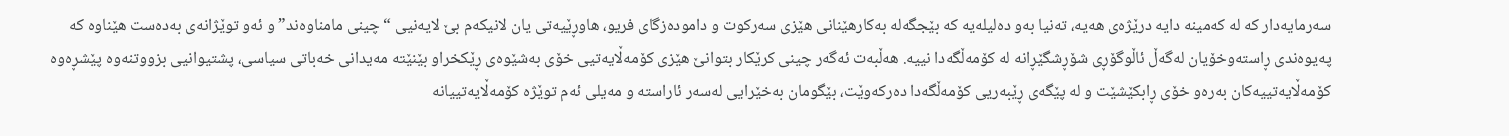سەرمایەدار کە لە کەمینە دایە درێژەی هەیە، تەنیا بەو دەلیلەیە کە بێجگەلە بەکارهێنانی هێزی سەرکوت و دامودەزگای فریو، هاوڕێیەتی یان لانیکەم بێ لایەنیی “چینی مامناوەند” و ئەو توێژانەی بەدەست هێناوە کە پەیوەندی ڕاستەوخۆیان لەگەڵ ئاڵوگۆڕی شۆڕشگێڕانە لە کۆمەڵگەدا نییە. هەڵبەت ئەگەر چینی کرێکار بتوانێ هێزی کۆمەڵایەتیی خۆی بەشێوەی ڕێکخراو بێنێتە مەیدانی خەباتی سیاسی، پشتیوانیی بزووتنەوە پێشڕەوە کۆمەڵایەتییەکان بەرەو خۆی ڕابکێشێت و لە پێگەی ڕێبەریی کۆمەڵگەدا دەرکەوێت، بێگومان بەخێرایی لەسەر ئاراستە و مەیلی ئەم توێژە کۆمەڵایەتییانە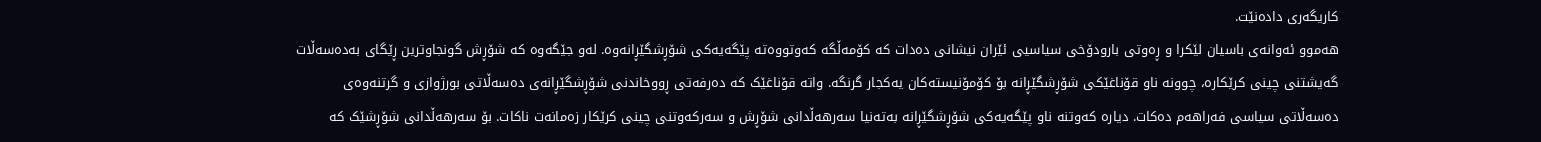کاریگەری دادەنێت.
هەموو ئەوانەی باسیان لێکرا و ڕەوتی بارودۆخی سیاسیی ئێران نیشانی دەدات کە کۆمەڵگە کەوتووەتە پێگەیەکی شۆڕشگێڕانەوە. لەو جێگەوە کە شۆڕش گونجاوترین ڕێگای بەدەسەڵات گەیشتنی چینی کرێکارە، چوونە ناو قۆناغێکی شۆڕشگێڕانە بۆ کۆمۆنیستەکان یەکجار گرنگە. واتە قۆناغێک کە دەرفەتی ڕووخاندنی شۆڕشگێڕانەی دەسەڵاتی بورژوازی و گرتنەوەی دەسەڵاتی سیاسی فەراهەم دەکات. دیارە کەوتنە ناو پێگەیەکی شۆڕشگێڕانە بەتەنیا سەرهەڵدانی شۆڕش و سەرکەوتنی چینی کرێکار زەمانەت ناکات. بۆ سەرهەڵدانی شۆڕشێک کە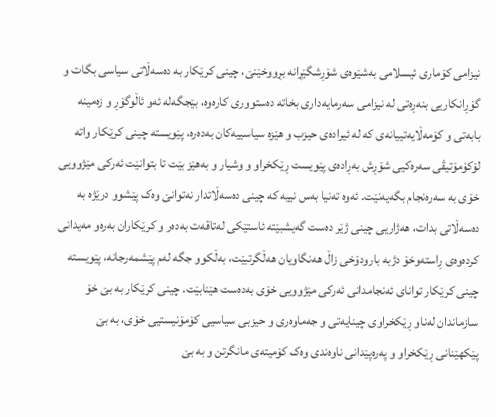نیزامی کۆماری ئیسلامی بەشێوەی شۆڕشگێڕانە بڕووخێنێ، چینی کرێکار بە دەسەڵاتی سیاسی بگات و گۆڕانکاریی بنەڕەتی لە نیزامی سەرمایەداری بخاتە دەستووری کارەوە، بێجگەلە ئەو ئاڵوگۆڕ و زەمینە بابەتی و کۆمەڵایەتییانەی کە لە ئیرادەی حیزب و هێزە سیاسییەکان بەدەرە، پێویستە چینی کرێکار واتە لۆکۆمۆتیڤی سەرەکیی شۆڕش بەڕادەی پێویست ڕێکخراو و وشیار و بەهێز بێت تا بتوانێت ئەرکی مێژوویی خۆی بە سەرەنجام بگەیەنێت. ئەوە تەنیا بەس نییە کە چینی دەسەڵاتدار نەتوانێ وەک پێشوو درێژە بە دەسەڵاتی بدات، هەژاریی چینی ژێر دەست گەیشبێتە ئاستێکی لەتاقەت بەدەر و کرێکاران بەرەو مەیدانی کردەوەی ڕاستەوخۆ دژبە بارودۆخی زاڵ هەنگاویان هەڵگرتبێت، بەڵکوو جگە لەم پێشمەرجانە، پێویستە چینی کرێکار توانای ئەنجامدانی ئەرکی مێژوویی خۆی بەدەست هێنابێت. چینی کرێکار بە بێ خۆ سازماندان لەناو ڕێکخراوی چینایەتی و جەماوەری و حیزبی سیاسیی کۆمۆنیستیی خۆی، بە بێ پێکهێنانی ڕێکخراو و پەرەپێدانی ناوەندی وەک کۆمیتەی مانگرتن و بە بێ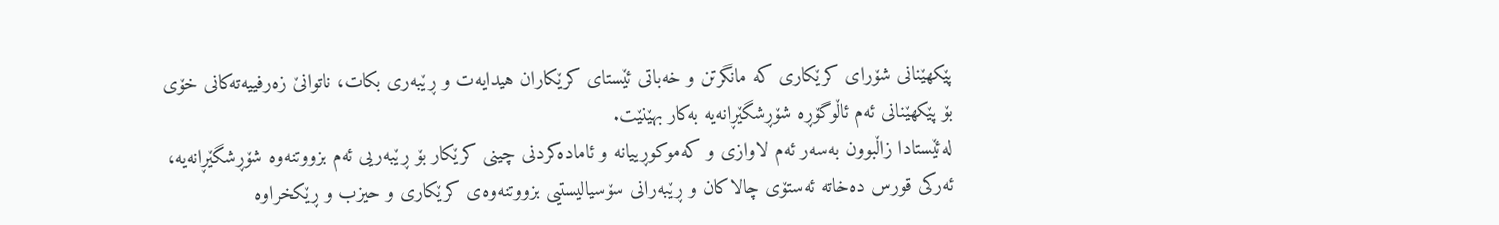پێکهێنانی شۆرای کرێکاری کە مانگرتن و خەباتی ئێستای کرێکاران هیدایەت و ڕێبەری بکات، ناتوانێ زەرفییەتەکانی خۆی بۆ پێکهێنانی ئەم ئاڵوگۆڕە شۆڕشگێڕانەیە بەکار بهێنێت.
لەئێستادا زاڵبوون بەسەر ئەم لاوازی و کەموکوڕییانە و ئامادەکردنی چینی کرێکار بۆ ڕێبەریی ئەم بزووتنەوە شۆڕشگێڕانەیە، ئەرکی قورس دەخاتە ئەستۆی چالاکان و ڕێبەرانی سۆسیالیستیی بزووتنەوەی کرێکاری و حیزب و ڕێکخراوە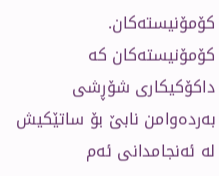کۆمۆنیستەکان. کۆمۆنیستەکان کە داکۆکیکاری شۆڕشی بەردەوامن نابێ بۆ ساتێکیش لە ئەنجامدانی ئەم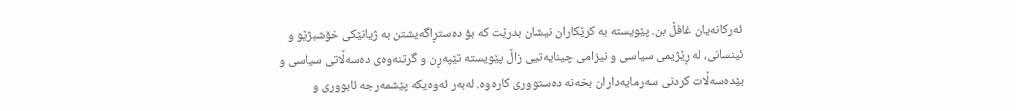ئەرکانەیان غافڵ بن. پێویستە بە کرێکاران نیشان بدرێت کە بۆ دەستڕاگەیشتن بە ژیانێکی خۆشبژێو و ئینسانی، لە ڕێژیمی سیاسی و نیزامی چینایەتیی زاڵ پێویستە تێپەڕن و گرتنەوەی دەسەڵاتی سیاسی و بێدەسەڵات کردنی سەرمایەداران بخەنە دەستووری کارەوە. لەبەر ئەوەیکە پێشمەرجە ئابووری و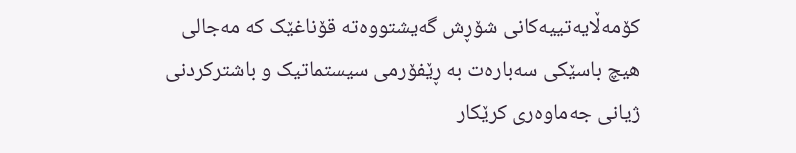کۆمەڵایەتییەکانی شۆڕش گەیشتووەتە قۆناغێک کە مەجالی هیچ باسێکی سەبارەت بە ڕێفۆرمی سیستماتیک و باشترکردنی ژیانی جەماوەری کرێکار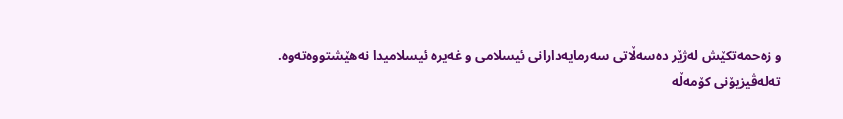و زەحمەتکێش لەژێر دەسەڵاتی سەرمایەدارانی ئیسلامی و غەیرە ئیسلامیدا نەهێشتووەتەوە.
تەلەڤیزیۆنی کۆمەڵە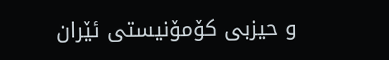و حیزبی کۆمۆنیستی ئێران